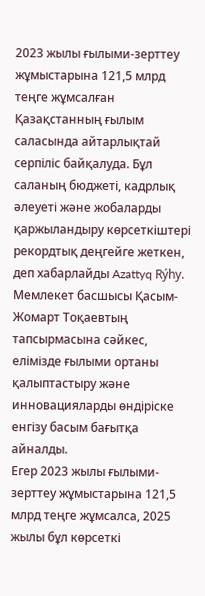2023 жылы ғылыми-зерттеу жұмыстарына 121,5 млрд теңге жұмсалған
Қазақстанның ғылым саласында айтарлықтай серпіліс байқалуда. Бұл саланың бюджеті, кадрлық әлеуеті және жобаларды қаржыландыру көрсеткіштері рекордтық деңгейге жеткен, деп хабарлайды Azattyq Rýhy.
Мемлекет басшысы Қасым-Жомарт Тоқаевтың тапсырмасына сәйкес, елімізде ғылыми ортаны қалыптастыру және инновацияларды өндіріске енгізу басым бағытқа айналды.
Егер 2023 жылы ғылыми-зерттеу жұмыстарына 121,5 млрд теңге жұмсалса, 2025 жылы бұл көрсеткі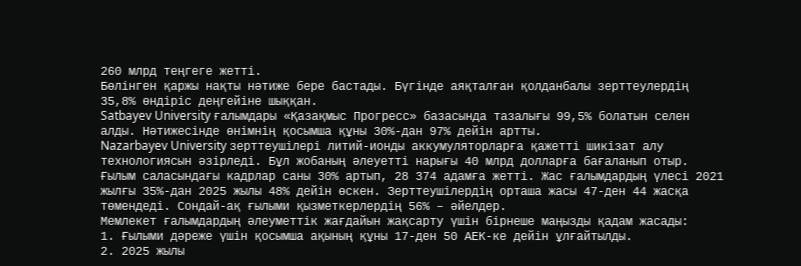260 млрд теңгеге жетті.
Бөлінген қаржы нақты нәтиже бере бастады. Бүгінде аяқталған қолданбалы зерттеулердің 35,8% өндіріс деңгейіне шыққан.
Satbayev University ғалымдары «Қазақмыс Прогресс» базасында тазалығы 99,5% болатын селен алды. Нәтижесінде өнімнің қосымша құны 30%-дан 97% дейін артты.
Nazarbayev University зерттеушілері литий-ионды аккумуляторларға қажетті шикізат алу технологиясын әзірледі. Бұл жобаның әлеуетті нарығы 40 млрд долларға бағаланып отыр.
Ғылым саласындағы кадрлар саны 30% артып, 28 374 адамға жетті. Жас ғалымдардың үлесі 2021 жылғы 35%-дан 2025 жылы 48% дейін өскен. Зерттеушілердің орташа жасы 47-ден 44 жасқа төмендеді. Сондай-ақ ғылыми қызметкерлердің 56% – әйелдер.
Мемлекет ғалымдардың әлеуметтік жағдайын жақсарту үшін бірнеше маңызды қадам жасады:
1. Ғылыми дәреже үшін қосымша ақының құны 17-ден 50 АЕК-ке дейін ұлғайтылды.
2. 2025 жылы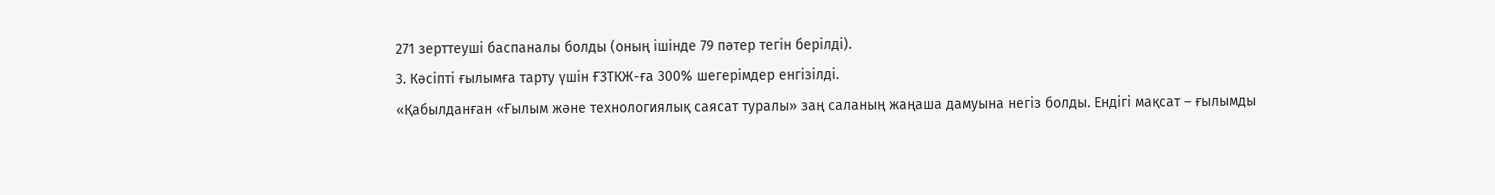271 зерттеуші баспаналы болды (оның ішінде 79 пәтер тегін берілді).
3. Кәсіпті ғылымға тарту үшін ҒЗТКЖ-ға 300% шегерімдер енгізілді.
«Қабылданған «Ғылым және технологиялық саясат туралы» заң саланың жаңаша дамуына негіз болды. Ендігі мақсат – ғылымды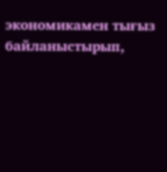экономикамен тығыз байланыстырып,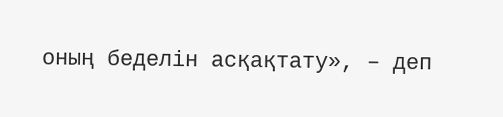оның беделін асқақтату», – деп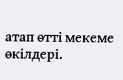атап өтті мекеме өкілдері.